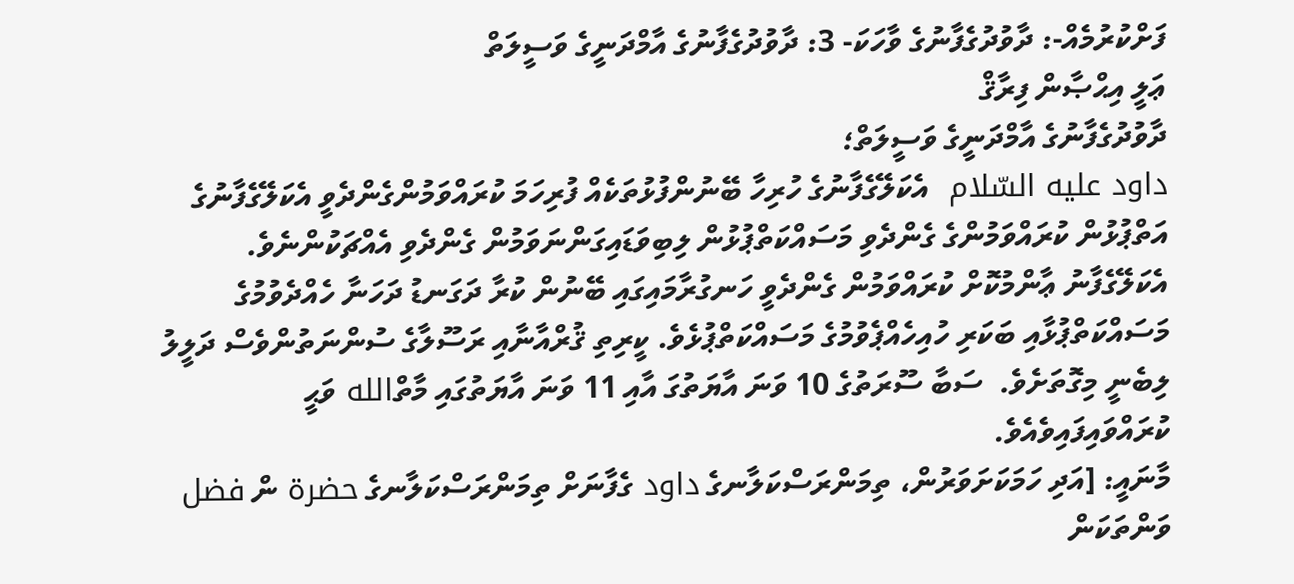ފަށްކުރުމެއް-: ދާވުދުގެފާނުގެ ވާހަކަ- 3: ދާވުދުގެފާނުގެ އާމްދަނީގެ ވަސީލަތް
ޢަލީ އިޙްޞާން ފިރާޤް
ދާވުދުގެފާނުގެ އާމްދަނީގެ ވަސީލަތް؛
داود عليه السّلام  އެކަލޭގެފާނުގެ ހުރިހާ ބޭނުންފުޅުތަކެއް ފުރިހަމަ ކުރައްވަމުންގެންދެވީ އެކަލޭގެފާނުގެ އަތްޕުޅުން ކުރައްވަމުންގެ ގެންދެވި މަސައްކަތްޕުޅުން ލިބިވަޑައިގަންނަވަމުން ގެންދެވި އެއްޗަކުންނެވެ. އެކަލޭގެފާނު ޢާންމުކޮށް ކުރައްވަމުން ގެންދެވީ ހަނގުރާމައިގައި ބޭނުން ކުރާ ދަގަނޑު ދަހަނާ ހެއްދެވުމުގެ މަސައްކަތްޕުޅާއި ބަކަރި ހުއިހެއްޕެވުމުގެ މަސައްކަތްޕުޅެވެ. ކީރިތި ޤުރްއާނާއި ރަސޫލާގެ ސުންނަތުންވެސް ދަލީލު ލިބެނީ މިގޮތަށެވެ.  ސަބާ ސޫރަތުގެ 10 ވަނަ އާޔަތުގަ އާއި 11 ވަނަ އާޔަތުގައި މާތްالله ވަޙީ ކުރައްވައިފައިވެއެވެ.
މާނައީ: [އަދި ހަމަކަށަވަރުން، ތިމަންރަސްކަލާނގެ داود ގެފާނަށް ތިމަންރަސްކަލާނގެ حضرة ން فضل ވަންތަކަން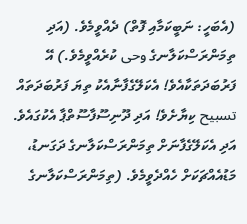(އެބަހީ: ނަބީކަމާއި ފޮތް) ދެއްވީމެވެ. (އަދި ތިމަންރަސްކަލާނގެ وحى ކުރެއްވީމެވެ.) އޭ ފަރުބަދަތަކާއެވެ! އެކަލޭގެފާނާއެކު ތިޔަ ފަރުބަދަތައް تسبيح ކިޔާށެވެ! އަދި ދޫނިސޫފާސޫތްޕާ އެކުގައެވެ. އަދި އެކަލޭގެފާނަށް ތިމަންރަސްކަލާނގެ ދަގަނޑު، މަޑުއެއްޗަކަށް ހެއްދެވީމެވެ. (ތިމަންރަސްކަލާނގެ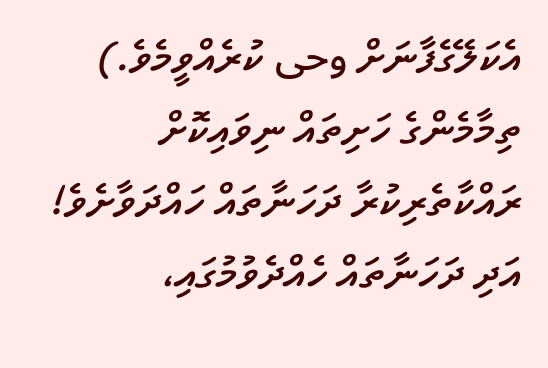އެކަލޭގެފާނަށް وحى ކުރެއްވީމެވެ.) ތިމާމެންގެ ހަށިތައް ނިވައިކޮށް ރައްކާތެރިކުރާ ދަހަނާތައް ހައްދަވާށެވެ! އަދި ދަހަނާތައް ހެއްދެވުމުގައި،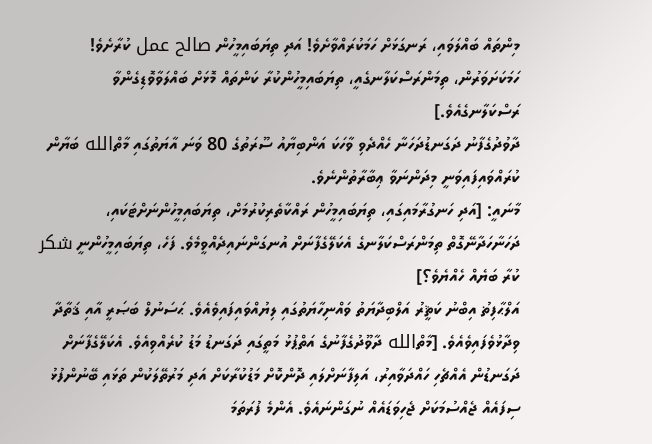މިންތައް ބައްލަވައި، ރަނގަޅަށް ހަމަކުރައްވާށެވެ! އަދި ތިޔަބައިމީހުން صالح عمل ކުރާށެވެ! ހަމަކަށަވަރުން، ތިމަންރަސްކަލާނގެއީ، ތިޔަބައިމީހުންކުރާ ކަންތައް މޮޅަށް ބައްލަވާވޮޑިގެންވާ ރަސްކަލާނގެއެވެ.]
ދާވުދުގެފާނު ދަގަނޑުދަހަނާ ހެއްދެވި ވާހަކަ އަންބިޔާއު ސޫރަތުގެ 80 ވަނަ އާޔަތުގައި މާތްالله ބަޔާން ކުރައްވައިފައިވަނީ މިދަންނަވާ ޢިބާރާތުންނެވެ.
މާނައީ: [އަދި ހަނގުރާމައިގައި، ތިޔަބައިމީހުން ރައްކާތެރިކުރުމަށް، ތިޔަބައިމީހުންނަށްޓަކައި، ދަހަނާހަދާނޭގޮތް ތިމަންރަސްކަލާނގެ އެކަލޭގެފާނަށް އުނގަންނައިދެއްވީމެވެ. ފަހެ، ތިޔަބައިމީހުންނީ شكر ކުރާ ބަޔެއް ހެއްޔެވެ؟]
އަލްޙާފިޡު އިބްނު ކަޘީރު އަލްބިދާޔަތު ވައްނިހާޔަތުގައި ލިޔުއްވައިފައިވެއެވެ. ޙަސަނުލް ބަޞަރީ އާއި ޤަތާދާ ވިދާޅުވެފައިވެއެވެ. [މާތްالله ދާވޫދުގެފާނުގެ އަތްޕުޅު މަތީގައި ދަގަނޑު މަޑު ކުރެއްވިއެވެ. އެކަލޭގެފާނަށް ދަގަނޑުން އެއްޗެހި ހައްދަވާއިރު، އަލިފާނަށްލައި ދޮންކޮށް މަޑުކުރާކަށް އަދި މަރުތޭލަކުން ތަޅައި ބޭނުންފުޅު ސިފައެއް ޖެއްސުމަކަށް ޖެހިވަޑައެއް ނުގަންނައެވެ. އެންމެ ފުރަތަމަ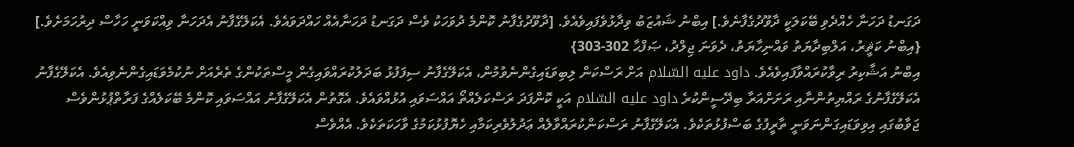ދަގަނޑު ދަހަނާ ހެއްދެވި ބޭކަލަކީ ދާވޫދުގެފާނެވެ.] އިބްނު ޝައުޒަބު ވިދާޅުވެފައިވެއެވެ. [ދާވޫދުގެފާނު ކޮންމެ ދުވަހަކު ވެސް ދަގަނޑު ދަހަނާއެއް ހައްދަވައެވެ. އެކަލޭގެފާނު އެދަހަނާ ވިއްކަވަނީ ހަހާސް ދިރުހަމަށެވެ.] {އިބްނު ކަޘީރު، އަލްބިދާޔަތު ވައްނިހާޔަތު، ދެވަނަ ޖިލްދު، ޞަފްޙާ 302-303}
އިބްނު އަޝާކިރު ރިވާކުރައްވާފައިވެއެވެ. داود عليه السّلام އަށް ރަސްކަން ލިބިވަޑައިގެންނެވުމުން، އެކަލޭގެފާނު ސިފަފުޅު ބަދަލުކުރައްވައިގެން މީސްތަކުންގެ ތެރެއަށް ނުކުމެވަޑައިގެންނެވިއެވެ. އެކަލޭގެފާނު އެކަލޭގެފާނުގެ ރައްޔިތުންނާއި ރަށަށްއަރާ ބިދޭސީންކުރެ داود عليه السّلام އަކީ ކޮންފަދަ ރަސްކަލެއްތޯ އައްސަވައި އުޅުއްވައެވެ. އެގޮތުން އެކަލޭގެފާނު އައްސަވައި ކޮންމެ ބޭކަލެއްގެ ފަރާތްޕުޅުންވެސް ޖަވާބުގައި އިވިވަޑައިގަންނަވަނީ ތާރީފުގެ ބަސްފުޅުތަކެވެ. އެކަލޭގެފާނު ރަސްކަންކުރައްވާލެއް ޢަދުލުވެރިކަމާއި ހެޔޮފުޅުކަމުގެ ވާހަކަތަކެވެ. އެއްވެސް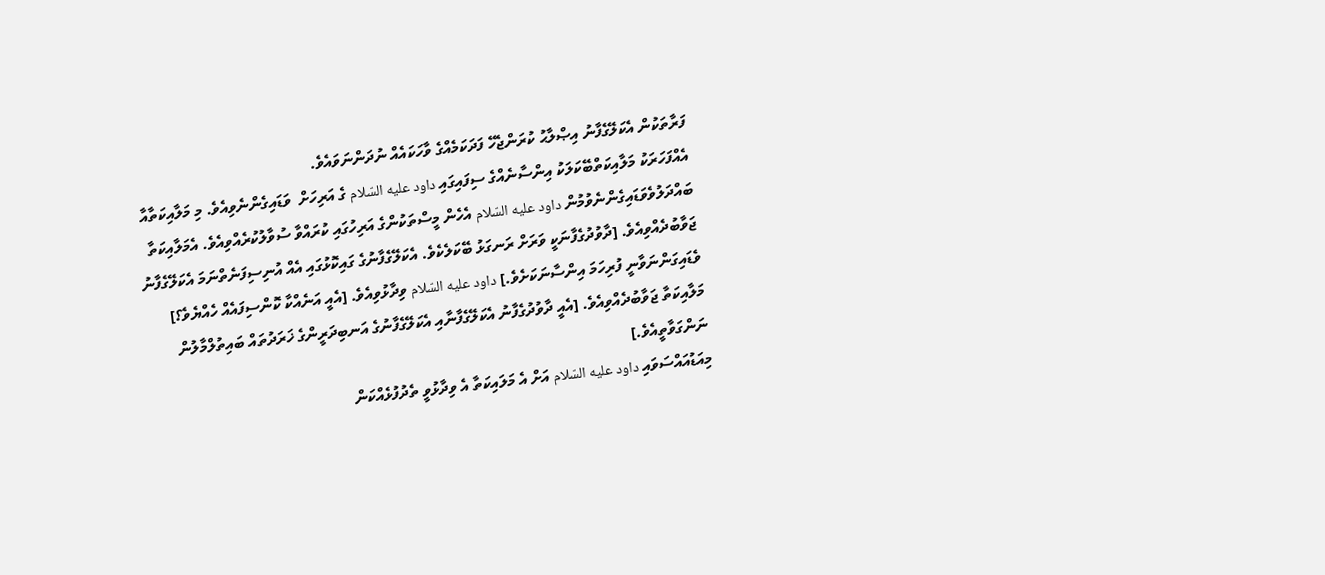ފަރާތަކުން އެކަލޭގެފާނު އިޞްލާޙު ކުރަންޖެހޭ ފަދަކަމެއްގެ ވާހަކައެއް ނުދަންނަވައެވެ.
އެއްފަހަރަކު މަލާއިކަތްބޭކަލަކު އިންސާނެއްގެ ސިފައިގައި داود عليه السّلام ގެ އަރިހަށް  ވަޑައިގެންނެވިއެވެ. މި މަލާއިކަތާއާ ބައްދަލުވެވަޑައިގެންނެވުމުން داود عليه السّلام އެހެން މީސްތަކުންގެ އަރިހުގައި ކުރައްވާ ސުވާލުކުރެއްވިއެވެ. އެމަލާއިކަތާ ޖަވާބުދެއްވިއެވެ. [ދާވުދުގެފާނަކީ ވަރަށް ރަނގަޅު ބޭކަލެކެވެ. އެކަލޭގެފާނުގެ ގައިކޮޅުގައި އެއް އުނިސިފަނެތްނަމަ އެކަލޭގެފާނު ވެޑައިގަންނަވާނީ ފުރިހަމަ އިންސާނަކަށެވެ.] داود عليه السّلام ވިދާޅުވިއެވެ. [އެއީ އަނެއްކާ ކޮންސިފައެއް ހެއްޔެވެ؟] މަލާއިކަތާ ޖަވާބުދެއްވިއެވެ. [އެއީ ދާވުދުގެފާނު އެކަލޭގެފާނާއި އެކަލޭގެފާނުގެ އަނބިދަރީންގެ ޚަރަދުތައް ބައިތުލްމާލުން ނަންގަވާތީއެވެ.]
މިއަޑުއައްސަވައި داود عليه السّلام އަށް އެ މަލައިކަތާ އެ ވިދާޅުވީ ތެދުފުޅެއްކަން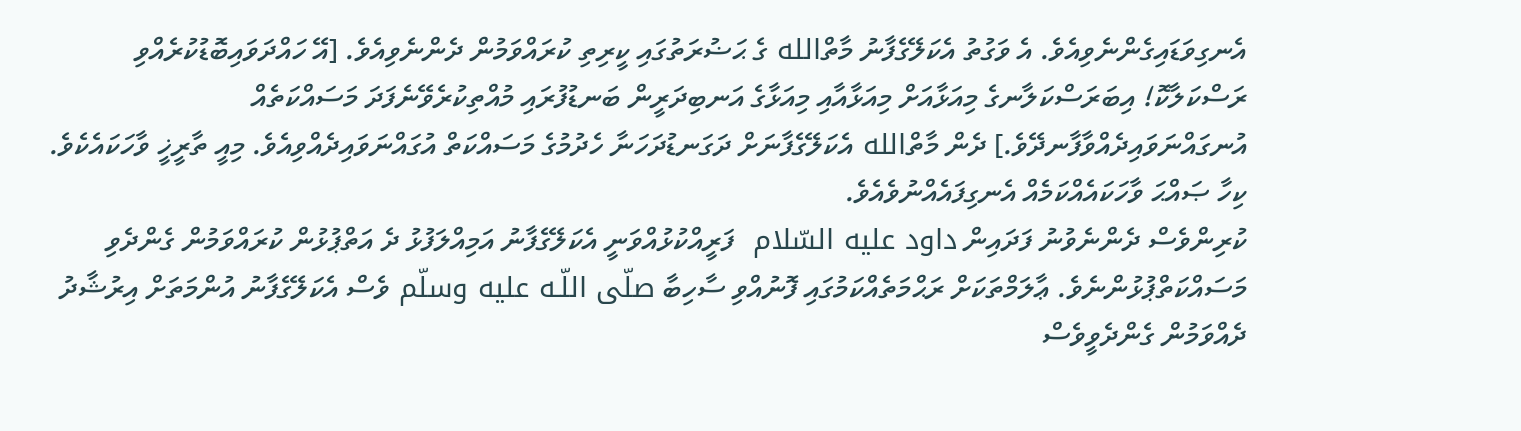އެނގިވަޑައިގެންނެވިއެވެ. އެ ވަގުތު އެކަލޭގެފާނު މާތްالله ގެ ޙަޟުރަތުގައި ކީރިތި ކުރައްވަމުން ދެންނެވިއެވެ. [އޭ ހައްދަވައިބޮޑުކުރެއްވި ރަސްކަލާކޮ! އިބަރަސްކަލާނގެ މިއަޅާއަށް މިއަޅާއާއި މިއަޅާގެ އަނބިދަރީން ބަނޑުފުރައި މުއްތިކުރެވޭނެފަދަ މަސައްކަތެއް އުނގައްނަވައިދެއްވާފާނދޭވެ.] ދެން މާތްالله އެކަލޭގެފާނަށް ދަގަނޑުދަހަނާ ހެދުމުގެ މަސައްކަތް އުގައްނަވައިދެއްވިއެވެ. މިއީ ތާރީޚީ ވާހަކައެކެވެ. ކިހާ ޞައްޙަ ވާހަކައެއްކަމެއް އެނގިފައެއްނުވެއެވެ.
ކުރިންވެސް ދެންނެވުނު ފަދައިން داود عليه السّلام  ފަރީއްކުޅުއްވަނީ އެކަލޭގެފާނު އަމިއްލަފުޅު ދެ އަތްޕުޅުން ކުރައްވަމުން ގެންދެވި މަސައްކަތްޕުޅުންނެވެ. ޢާލަމްތަކަށް ރަޙްމަތެއްކަމުގައި ފޮނުއްވި ސާހިބާ صلّى اللّـه عليه وسلّم ވެސް އެކަލޭގެފާނު އުންމަތަށް އިރުޝާދު ދެއްވަމުން ގެންދެވީވެސް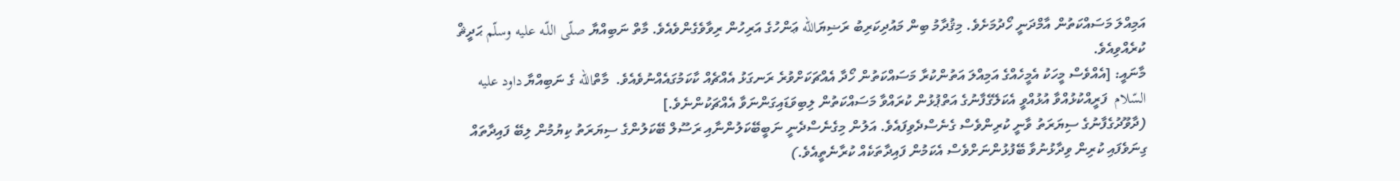އަމިއްލަ މަސައްކަތުން އާމްދަނީ ހޯދުމަށެވެ. މިޤުދާމު ބިން މައުދިކަރިބު ރަޟިޔަالله ޢަންހުގެ އަރިހުން ރިވާވެގެންވެއެވެ. މާތް ނަބިއްޔާ صلّى اللّـه عليه وسلّم ޙަދީޘް ކުރެއްވިއެވެ.
މާނައީ: [އެއްވެސް މީހަކު އެމީހެއްގެ އަމިއްލަ އަތުންކުރާ މަސައްކަތުން ހޯދާ އެއްޗަކަށްވުރެ ރަނގަޅު އެއްޗެއް ކާކަމުގައެއްނުވެއެވެ.  މާތްالله ގެ ނަބިއްޔާ داود عليه السّلام  ފަރީއްކުޅުއްވާ އުޅުއްވީ އެކަލޭގެފާނުގެ އަތްޕުޅުން ކުރައްވާ މަސައްކަތުން ލިބިވަޑައިގަންނަވާ އެއްޗަކުންނެވެ.]
(ދާވޫދުގެފާނުގެ ސިޔަރަތު ވާނީ ކުރިންވެސް ގެނެސްދެވިފައެވެ. އަލުން މިގެނެސްދެނީ ނަބީބޭކަލުންނާއި ރަސޫލް ބޭކަލުންގެ ސިޔަރަތު ކިޔުމުން ލިބޭ ފައިދާތައް ގިނަވެފައި ކުރިން ވިދާޅުނުވާ ބޭފުޅުންނަށްވެސް އެކަމުން ފައިދާތަކެއް ކުރާނެތީއެވެ.)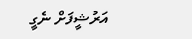އަރުޝީފަށް ނެގީ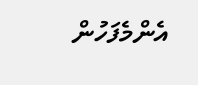އެންމެފަހުން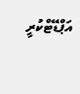އަޕްޑޭޓްކުރީ